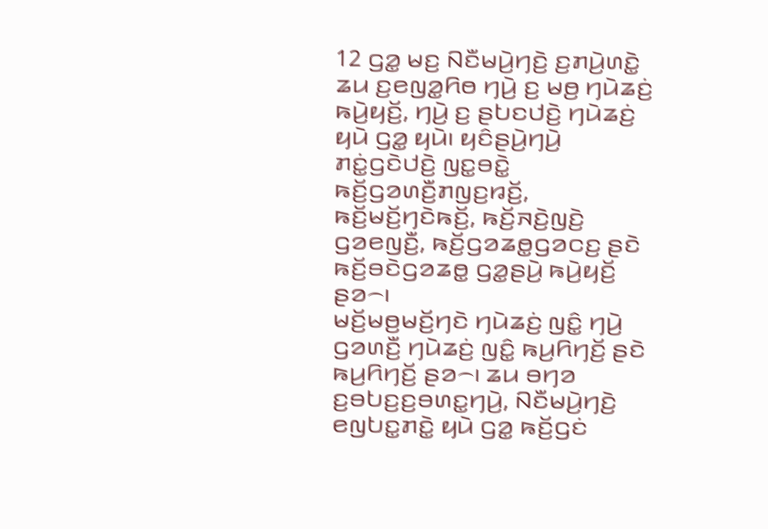12 ꤞꤤ꤭ ꤗꤢ꤬ ꤡꤢꤪꤗꤣꤧ꤬ꤚꤢꤧ꤬ ꤢ꤬ꤊꤣꤧ꤬ꤛꤢꤧ꤭ ꤘꤣ ꤢ꤬ꤕꤜꤤ꤭ꤖꤥ ꤚꤣꤧ꤬ ꤢ꤬ ꤗꤥ꤬ ꤚꤣꤧꤘꤢꤦ꤬ ꤒꤣꤧ꤬ꤟꤢꤩ꤬, ꤚꤣꤧ꤬ ꤢ꤬ ꤔꤝꤢꤓꤢꤧ꤬ ꤚꤣꤧꤘꤢꤦ꤬ ꤟꤣꤧ ꤞꤤ꤭ ꤟꤣꤧ꤯ ꤟꤢꤨꤔꤣꤧ꤬ꤚꤣꤧ꤬ ꤊꤢꤦ꤭ꤞꤢꤧꤓꤢꤧ꤬ ꤜꤢ꤭ꤋꤢꤧ꤭ ꤒꤢꤩ꤬ꤞꤤꤛꤢꤪ꤬ꤊꤜꤢ꤬ꤙꤢꤩ꤬, ꤒꤢꤩ꤬ꤗꤢꤩ꤬ꤚꤢꤧꤒꤢꤩ꤬, ꤒꤢꤩ꤬ꤏꤢꤧ꤬ꤜꤢꤧ꤬ ꤞꤤꤕꤜꤢꤪ꤬, ꤒꤢꤩ꤬ꤞꤤꤘꤥ꤭ꤞꤤꤍꤢ꤬ ꤔꤢꤧ ꤒꤢꤩ꤬ꤋꤢꤧꤞꤤꤘꤥ꤭ ꤞꤤ꤭ꤔꤣꤧ꤬ ꤒꤣꤧ꤬ꤟꤢꤩ꤬ ꤔꤤ꤮꤯
ꤗꤢꤩ꤬ꤗꤥ꤬ꤗꤢꤩ꤬ꤚꤢꤧ ꤚꤣꤧꤘꤢꤦ꤬ ꤜꤢꤨ꤭ ꤚꤣꤧ꤬ ꤞꤤꤛꤢꤪ꤬ ꤚꤣꤧꤘꤢꤦ꤬ ꤜꤢꤨ꤭ ꤒꤣ꤬ꤖꤚꤢꤩ꤬ ꤔꤢꤧ ꤒꤣ꤬ꤖꤚꤢꤩ꤬ ꤔꤤ꤮꤯ ꤘꤣ ꤋꤚꤤ ꤢ꤬ꤋꤝꤢ꤬ꤢ꤬ꤋꤛꤢ꤭ꤚꤣꤧ꤬, ꤡꤢꤪꤗꤣꤧ꤬ꤚꤢꤧ꤬ ꤕꤜꤝꤢ꤭ꤊꤢꤧ꤭ ꤟꤣꤧ ꤞꤤ꤭ ꤒꤢꤩ꤬ꤞꤢꤦ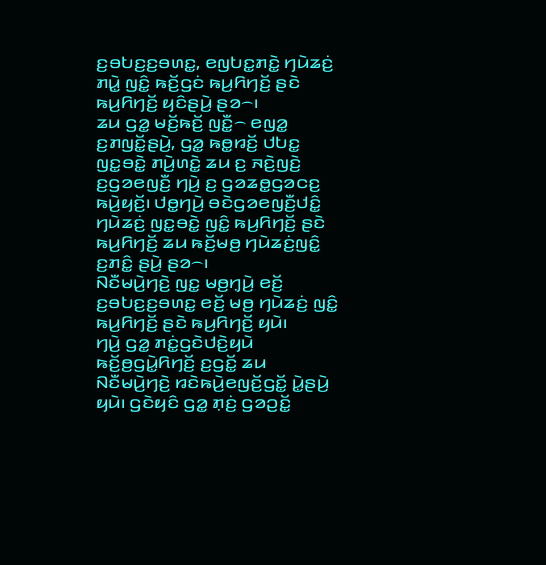ꤢ꤬ꤋꤝꤢ꤬ꤢ꤬ꤋꤛꤢ꤭, ꤕꤜꤝꤢ꤭ꤊꤢꤧ꤭ ꤚꤣꤧꤘꤢꤦ꤬ ꤊꤣꤧ꤭ ꤜꤢꤨ꤭ ꤒꤢꤩ꤬ꤞꤢꤦ ꤒꤣ꤬ꤖꤚꤢꤩ꤬ ꤔꤢꤧ ꤒꤣ꤬ꤖꤚꤢꤩ꤬ ꤟꤢꤨꤔꤣꤧ꤬ ꤔꤤ꤮꤯
ꤘꤣ ꤞꤤ꤭ ꤗꤢꤩ꤬ꤒꤢꤩ꤬ ꤜꤢꤪ꤭꤮ ꤕꤜꤤ꤭ ꤢ꤬ꤊꤜꤢꤩ꤭ꤔꤣꤧ꤬, ꤞꤤ꤭ ꤒꤥ꤭ꤙꤢꤩ꤬ ꤓꤝꤢ꤭ ꤜꤢ꤭ꤋꤢꤧ꤭ ꤊꤣꤧ꤬ꤛꤢꤧ꤭ ꤘꤣ ꤢ꤬ ꤏꤢꤧ꤬ꤜꤢꤧ꤬ ꤢ꤬ꤞꤤꤕꤜꤢꤪ꤬ ꤚꤣꤧ꤬ ꤢ꤬ ꤞꤤꤘꤥ꤭ꤞꤤꤍꤢ꤬ ꤒꤣꤧ꤬ꤟꤢꤩ꤬꤯ ꤓꤥ꤭ꤚꤣꤧ꤬ ꤋꤢꤧꤞꤤꤕꤜꤢꤪ꤬ꤓꤢꤨ꤭ ꤚꤣꤧꤘꤢꤦ꤬ ꤜꤢ꤭ꤋꤢꤧ꤭ ꤜꤢꤨ꤭ ꤒꤣ꤬ꤖꤚꤢꤩ꤬ ꤔꤢꤧ ꤒꤣ꤬ꤖꤚꤢꤩ꤬ ꤘꤣ ꤒꤢꤩ꤬ꤗꤥ꤬ ꤚꤣꤧꤘꤢꤦ꤬ꤜꤢꤨ꤭ ꤢ꤬ꤊꤢꤨ꤭ ꤔꤣꤧ꤬ ꤔꤤ꤮꤯
ꤡꤢꤪꤗꤣꤧ꤬ꤚꤢꤧ꤬ ꤜꤢ꤭ ꤗꤥ꤬ꤚ꤫ꤣꤧ꤬ ꤕꤢꤩ꤬ ꤢ꤬ꤋꤝꤢ꤬ꤢ꤬ꤋꤛꤢ꤭ ꤕꤢꤩ꤬ ꤗꤥ꤬ ꤚꤣꤧꤘꤢꤦ꤬ ꤜꤢꤨ꤭ ꤒꤣ꤬ꤖꤚꤢꤩ꤬ ꤔꤢꤧ ꤒꤣ꤬ꤖꤚꤢꤩ꤬ ꤟꤣꤧ꤯
ꤚꤣꤧ꤬ ꤞꤤ꤭ ꤊꤢꤦ꤭ꤞꤢꤧꤓꤢꤧ꤬ꤟꤣꤧ ꤒꤢꤩ꤬ꤥ꤬ꤞꤣꤧ꤭ꤖꤚꤢꤩ꤬ ꤢ꤬ꤞꤢꤩ꤭ ꤘꤣ ꤡꤢꤪꤗꤣꤧ꤬ꤚꤢꤧ꤬ ꤙꤢꤧꤒꤣꤧ꤬ꤕꤜꤢꤩ꤬ꤞꤢꤩ꤭ ꤣꤧ꤭ꤔꤣꤧ꤬ ꤟꤣꤧ꤯ ꤞꤢꤧꤟꤢꤨ ꤞꤤ꤭ ꤊ꤫ꤢꤦ꤬ ꤞꤤꤑꤢꤩ꤭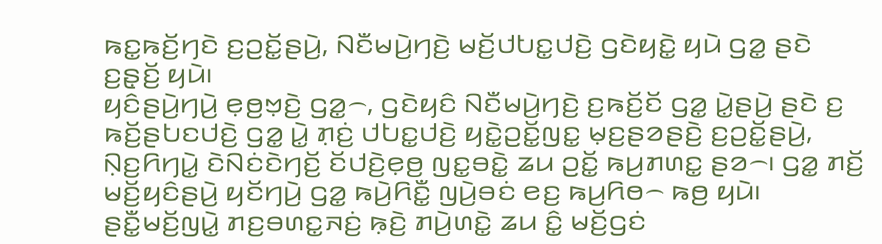ꤒꤢ꤭ꤒꤢꤩ꤬ꤚꤢꤧ ꤢ꤬ꤑꤢꤩ꤭ꤔꤣꤧ꤬, ꤡꤢꤪꤗꤣꤧ꤬ꤚꤢꤧ꤬ ꤗꤢꤩ꤬ꤓꤝꤢ꤭ꤓꤢꤧ꤬ ꤞꤢꤧꤟꤢꤧ꤭ ꤟꤣꤧ ꤞꤤ꤭ ꤔꤢꤧ ꤢ꤬ꤔ꤫ꤢꤩ꤬ ꤟꤣꤧ꤯
ꤟꤢꤨꤔꤣꤧ꤬ꤚꤣꤧ꤬ ꤕ꤫ꤥ꤬ꤠ꤫ꤢꤧ꤬ ꤞꤤ꤭꤮, ꤞꤢꤧꤟꤢꤨ ꤡꤢꤪꤗꤣꤧ꤬ꤚꤢꤧ꤬ ꤢ꤬ꤒꤢꤩ꤬ꤢꤩ ꤞꤤ꤭ ꤣꤧ꤭ꤔꤣꤧ꤬ ꤔꤢꤧ ꤢ꤬ ꤒꤢꤩ꤬ꤔꤝꤢꤓꤢꤧ꤬ ꤞꤤ꤭ ꤣꤧ꤭ ꤊ꤫ꤢꤦ꤬ ꤓꤝꤢ꤭ꤓꤢꤧ꤬ ꤟꤢꤧ꤭ꤑꤢꤩ꤭ꤜꤢ꤭ ꤗ꤫ꤢ꤬ꤔꤤꤔꤢꤧ꤬ ꤢ꤬ꤑꤢꤩ꤭ꤔꤣꤧ꤬, ꤡ꤫ꤢ꤬ꤖꤚꤣꤧ꤭ ꤢꤧꤡꤢꤦꤢꤧꤚꤢꤩ꤬ ꤢꤩꤓꤢꤧ꤬ꤕ꤫ꤥ꤬ ꤜꤢ꤭ꤋꤢꤧ꤭ ꤘꤣ ꤑꤢꤩ꤭ ꤒꤣ꤬ꤊꤛꤢ꤭ ꤔꤤ꤮꤯ ꤞꤤ꤭ ꤊꤢꤩ꤬ ꤗꤢꤩ꤬ꤟꤢꤨꤔꤣꤧ꤬ ꤟꤢꤩꤚꤣꤧ꤬ ꤞꤤ꤭ ꤒꤣꤧ꤬ꤖꤢꤪ꤭ ꤜꤣꤧ꤬ꤋꤢꤦ ꤕꤢ꤬ ꤒꤣ꤬ꤖꤥ꤮ ꤒꤥ꤬ ꤟꤣꤧ꤯
ꤔꤢꤪ꤭ꤗꤢꤩ꤬ꤜꤣꤧ꤭ ꤊꤢ꤬ꤋꤛꤢ꤭ꤏꤢꤦ꤬ ꤒ꤫ꤢꤧ꤬ ꤊꤣꤧ꤬ꤛꤢꤧ꤭ ꤘꤣ ꤢꤨ꤭ ꤗꤢꤩ꤬ꤞꤢꤦ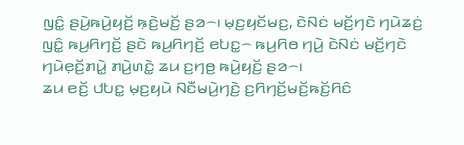ꤜꤢꤨ꤭ ꤔꤣꤧ꤬ꤒꤣꤧ꤬ꤟꤢꤩ꤬ ꤒ꤫ꤢꤧ꤬ꤗꤢꤩ꤬ ꤔꤤ꤮꤯ ꤗ꤫ꤢ꤬ꤟꤢꤩꤗꤢ꤬, ꤢꤧꤡꤢꤦ ꤗꤢꤩ꤬ꤚꤢꤧ ꤚꤣꤧꤘꤢꤦ꤬ ꤜꤢꤨ꤭ ꤒꤣ꤬ꤖꤚꤢꤩ꤬ ꤔꤢꤧ ꤒꤣ꤬ꤖꤚꤢꤩ꤬ ꤕꤝꤢ꤭꤮ ꤒꤣ꤬ꤖꤥ ꤚꤣꤧ꤬ ꤢꤧꤡꤢꤦ ꤗꤢꤩ꤬ꤚꤢꤧ ꤚꤣꤧꤕ꤫ꤢꤩ꤬ꤊꤣꤧ꤭ ꤊꤣꤧ꤬ꤛꤢꤧ꤭ ꤘꤣ ꤢ꤬ꤚꤥ꤬ ꤒꤣꤧ꤬ꤟꤢꤩ꤬ ꤔꤤ꤮꤯
ꤘꤣ ꤕꤢꤩ꤬ ꤓꤝꤢ꤭ ꤗ꤫ꤢ꤬ꤟꤣꤧ ꤡꤢꤪꤗꤣꤧ꤬ꤚꤢꤧ꤬ ꤢ꤬ꤖꤚꤢꤩ꤬ꤗꤢꤩ꤬ꤒꤢꤩ꤬ꤖꤢꤨ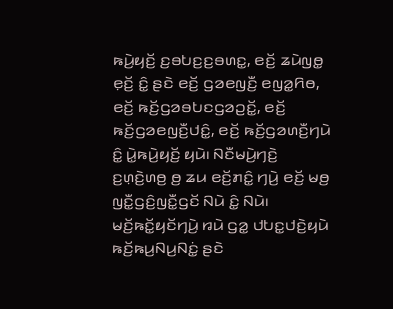ꤒꤣꤧ꤬ꤟꤢꤩ꤬ ꤢ꤬ꤋꤝꤢ꤬ꤢ꤬ꤋꤛꤢ꤭, ꤕꤢꤩ꤬ ꤘꤣꤧꤜꤥ꤭ ꤕ꤫ꤢꤩ꤬ ꤢꤨ꤭ ꤔꤢꤧ ꤕꤢꤩ꤬ ꤞꤤꤕꤜꤢꤪ꤬ ꤕꤜꤤ꤭ꤖꤥ, ꤕꤢꤩ꤬ ꤒꤢꤩ꤬ꤞꤤꤋꤝꤢꤞꤤꤑꤢꤩ꤭, ꤕꤢꤩ꤬ ꤒꤢꤩ꤬ꤞꤤꤕꤜꤢꤪ꤬ꤓꤢꤨ꤭, ꤕꤢꤩ꤬ ꤒꤢꤩ꤬ꤞꤤꤛꤢꤪ꤬ꤚꤣꤧ ꤢꤨ꤭ ꤣꤧ꤭ꤒꤣꤧ꤬ꤟꤢꤩ꤬ ꤟꤣꤧ꤯ ꤡꤢꤪꤗꤣꤧ꤬ꤚꤢꤧ꤬ ꤢ꤬ꤛ꤫ꤢꤧ꤬ꤛꤥ꤬ ꤥ꤬ ꤘꤣ ꤕꤢꤩ꤬ꤊꤢꤨ꤭ ꤚꤣꤧ꤬ ꤕꤢꤩ꤬ ꤗꤥ꤬ ꤜꤢꤪ꤭ꤞꤢꤨ꤬ꤜꤢꤪ꤭ꤞꤢꤩ ꤡꤣꤧ ꤢꤨ꤭ ꤡꤣꤧ꤯
ꤗꤢꤩ꤬ꤒꤢꤩ꤭ꤟꤢꤩꤚꤣꤧ꤬ ꤙꤣꤧ ꤞꤤ꤭ ꤓꤝꤢ꤭ꤓꤢꤧ꤬ꤟꤣꤧ ꤒꤢꤩ꤬ꤒꤣ꤬ꤡꤣ꤬ꤡꤢꤦ꤭ ꤔꤢꤧ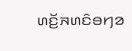ꤛꤢꤩ꤬ꤏꤛꤢꤨꤋꤚꤤ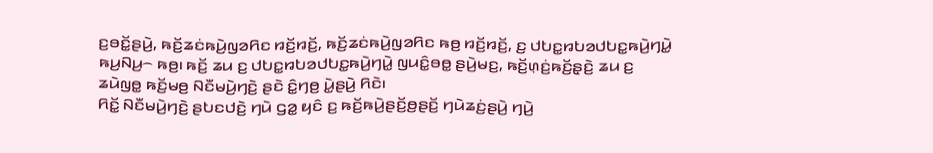ꤢ꤬ꤋꤢꤩ꤭ꤔꤣꤧ꤬, ꤒꤢꤩ꤬ꤘꤢꤦꤒꤣꤧ꤬ꤜꤤꤖꤢ ꤙꤢꤩ꤬ꤙꤢꤩ꤬, ꤒꤢꤩ꤬ꤘꤢꤦꤒꤣꤧ꤬ꤜꤤꤖꤢ ꤒꤥ꤬ ꤙꤢꤩ꤬ꤙꤢꤩ꤬, ꤢ꤬ ꤓꤝꤢ꤭ꤙꤝꤤꤓꤝꤢ꤭ꤒꤣꤧ꤬ꤚꤣꤧ꤭ ꤒꤣ꤬ꤡꤣ꤬꤮ ꤒꤥ꤬꤯ ꤒꤢꤩ꤬ ꤘꤣ ꤢ꤬ ꤓꤝꤢ꤭ꤙꤝꤤꤓꤝꤢ꤭ꤒꤣꤧ꤬ꤚꤣꤧ꤭ ꤜꤣꤢꤨ꤭ꤋꤥ꤭ ꤔꤣꤧ꤬ꤗꤢ꤬, ꤒꤢꤩ꤬ꤛ꤫ꤢꤦ꤬ꤒꤢꤩ꤬ꤔ꤫ꤢꤧ꤬ ꤘꤣ ꤢ꤬ ꤘꤣꤧꤜꤥ꤭ ꤒꤢꤩ꤬ꤗꤥ꤬ ꤡꤢꤪꤗꤣꤧ꤬ꤚꤢꤧ꤬ ꤔꤢꤧ ꤢꤨ꤭ꤚꤥ꤬ ꤣꤧ꤭ꤔꤣꤧ꤬ ꤖꤢꤧ꤯
ꤖꤢꤩ꤭ ꤡꤢꤪꤗꤣꤧ꤬ꤚꤢꤧ꤬ ꤔꤝꤢꤓꤢꤧ꤬ ꤚꤣꤧ ꤞꤤ꤭ ꤟꤢꤨ ꤢ꤬ ꤒꤢꤩ꤬ꤒꤣꤧ꤬ꤔꤢꤩ꤬ꤥ꤬ꤔꤢꤩ꤬ ꤚꤣꤧꤘꤢꤦ꤬ꤔꤣꤧ꤬ ꤚꤣꤧ꤬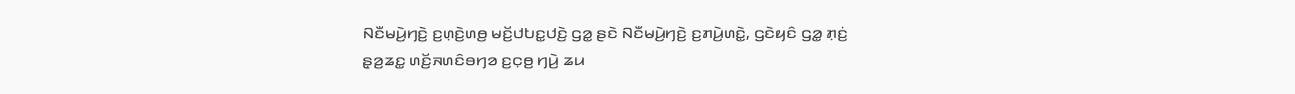ꤡꤢꤪꤗꤣꤧ꤬ꤚꤢꤧ꤬ ꤢ꤬ꤛ꤫ꤢꤧ꤬ꤛꤥ꤬ ꤗꤢꤩ꤬ꤓꤝꤢ꤭ꤓꤢꤧ꤬ ꤞꤤ꤭ ꤔꤢꤧ ꤡꤢꤪꤗꤣꤧ꤬ꤚꤢꤧ꤬ ꤢ꤬ꤊꤣꤧ꤬ꤛꤢꤧ꤭, ꤞꤢꤧꤟꤢꤨ ꤞꤤ꤭ ꤊ꤫ꤢꤦ꤬ ꤔ꤫ꤤ꤬ꤘꤢ꤭ ꤛꤢꤩ꤬ꤏꤛꤢꤨꤋꤚꤤ ꤢ꤬ꤍ꤫ꤥ꤬ ꤚꤣꤧ꤬ ꤘꤣ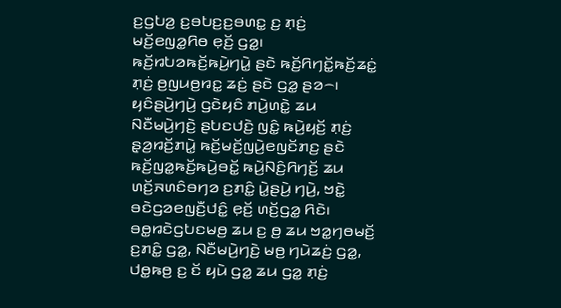ꤢ꤬ꤞꤝꤤ꤬ ꤢ꤬ꤋꤝꤢ꤬ꤢ꤬ꤋꤛꤢ꤭ ꤢ꤬ ꤊ꤫ꤢꤦ꤬ ꤗꤢꤩ꤬ꤕꤜꤤ꤭ꤖꤥ ꤕ꤫ꤢꤩ꤬ ꤞꤤ꤭꤯ ꤒꤢꤩ꤬ꤙꤝꤤꤒꤢꤩ꤬ꤒꤣꤧ꤬ꤚꤣꤧ꤭ ꤔꤢꤧ ꤒꤢꤩ꤬ꤖꤚꤢꤩ꤭ꤒꤢꤩ꤬ꤘꤢꤦ꤭ ꤊ꤫ꤢꤦ꤬ ꤥ꤬ꤜꤣꤥ꤬ꤙꤢ꤭ ꤘꤢꤦ꤬ ꤔꤢꤧ ꤞꤤ꤭ ꤔꤤ꤮꤯
ꤟꤢꤨꤔꤣꤧ꤬ꤚꤣꤧ꤬ ꤞꤢꤧꤟꤢꤨ ꤊꤣꤧ꤬ꤛꤢꤧ꤭ ꤘꤣ ꤡꤢꤪꤗꤣꤧ꤬ꤚꤢꤧ꤬ ꤔꤝꤢꤓꤢꤧ꤬ ꤜꤢꤨ꤭ ꤒꤣꤧ꤬ꤟꤢꤩ꤬ ꤊ꤫ꤢꤦ꤬ ꤔ꤫ꤤ꤬ꤙꤢꤩ꤬ꤊꤣꤧ꤭ ꤒꤢꤩ꤬ꤗꤢꤩ꤬ꤜꤣꤧ꤬ꤕꤜꤢꤩꤊꤢ꤬ ꤔꤢꤧ ꤒꤢꤩ꤬ꤜꤤ꤭ꤒꤢꤩ꤬ꤒꤣꤧ꤬ꤋꤢꤩ꤭ ꤒꤣꤧ꤬ꤡꤢꤨ꤬ꤖꤚꤢꤩ꤬ ꤘꤣ ꤛꤢꤩ꤬ꤏꤛꤢꤨꤋꤚꤤ ꤢ꤬ꤊꤢꤨ꤭ ꤣꤧ꤭ꤔꤣꤧ꤬ ꤚꤣꤧ꤬, ꤠꤢꤧ꤭ ꤋꤢꤧꤞꤤꤕꤜꤢꤪ꤬ꤓꤢꤨ꤭ ꤕ꤫ꤢꤩ꤬ ꤛꤢꤩ꤬ꤞꤤ꤭ ꤖꤢꤧ꤯
ꤋꤥ꤭ꤙꤢꤧꤞꤝꤢꤗꤥ꤬ ꤘꤣ ꤢ꤬ ꤥ꤬ ꤘꤣ ꤠꤤ꤭ꤚꤥꤗꤢꤩ꤬ ꤢ꤬ꤊꤢꤨ꤭ ꤞꤤ꤭, ꤡꤢꤪꤗꤣꤧ꤬ꤚꤢꤧ꤬ ꤗꤥ꤬ ꤚꤣꤧꤘꤢꤦ꤬ ꤞꤤ꤭, ꤓꤥ꤭ꤒꤥ꤬ ꤢ꤬ ꤢꤩ ꤟꤣꤧ ꤞꤤ꤭ ꤘꤣ ꤞꤤ꤭ ꤊ꤫ꤢꤦ꤬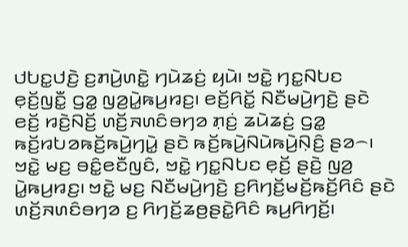ꤓꤝꤢ꤭ꤓꤢꤧ꤬ ꤢ꤬ꤊꤣꤧ꤬ꤛꤢꤧ꤭ ꤚꤣꤧꤘꤢꤦ꤬ ꤟꤣꤧ꤯ ꤠꤢꤧ꤭ ꤚꤢ꤭ꤡꤝꤢ ꤕ꤫ꤢꤩ꤬ꤜꤢꤪ꤭ ꤞꤤ꤭ ꤜꤤ꤬ꤣꤧ꤭ꤒꤣ꤬ꤙꤢ꤬꤯ ꤕꤢꤩ꤬ꤖꤢꤩ꤭ ꤡꤢꤪꤗꤣꤧ꤬ꤚꤢꤧ꤬ ꤔꤢꤧ ꤕꤢꤩ꤬ ꤙꤢꤧ꤬ꤡꤢꤩ꤬ ꤛꤢꤩ꤬ꤏꤛꤢꤨꤋꤚꤤ ꤊ꤫ꤢꤦ꤬ ꤘꤣꤧꤘꤢꤦ꤬ ꤞꤤ꤭ ꤒꤢꤩ꤬ꤙꤝꤤꤒꤢꤩ꤬ꤒꤣꤧ꤬ꤚꤣꤧ꤭ ꤔꤢꤧ ꤒꤢꤩ꤬ꤒꤣꤧ꤬ꤡꤣꤧꤒꤣꤧ꤬ꤡ꤫ꤢꤨ꤬ ꤔꤤ꤮꤯
ꤠꤢꤧ꤭ ꤗꤢ꤬ ꤋꤢꤨ꤭ꤕꤢꤪꤜꤢꤨ, ꤠꤢꤧ꤭ ꤚꤢ꤭ꤡꤝꤢ ꤕ꤫ꤢꤩ꤬ ꤔꤢꤧ꤬ ꤜꤤ꤬ ꤣꤧ꤭ꤒꤣ꤬ꤙꤢ꤬꤯ ꤠꤢꤧ꤭ ꤗꤢ꤬ ꤡꤢꤪꤗꤣꤧ꤬ꤚꤢꤧ꤬ ꤢ꤬ꤖꤚꤢꤩ꤬ꤗꤢꤩ꤬ꤒꤢꤩ꤬ꤖꤢꤨ ꤔꤢꤧ ꤛꤢꤩ꤬ꤏꤛꤢꤨꤋꤚꤤ ꤢ꤬ ꤖꤚꤢꤩ꤬ꤘꤥ꤬ꤔꤢꤧ꤭ꤖꤢꤨ ꤒꤣ꤬ꤖꤚꤢꤩ꤬꤯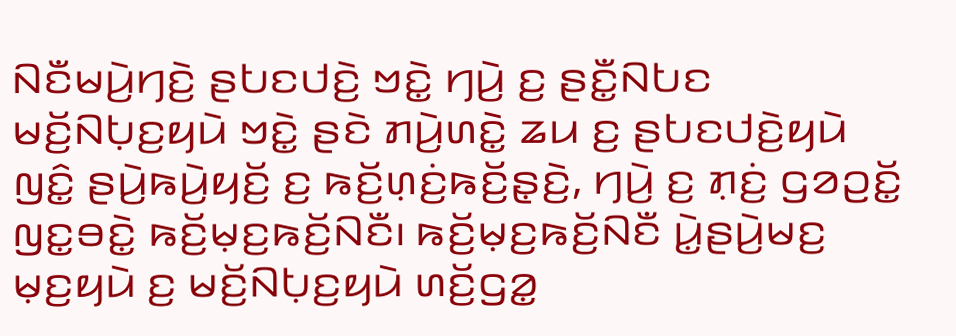ꤡꤢꤪꤗꤣꤧ꤬ꤚꤢꤧ꤬ ꤔꤝꤢꤓꤢꤧ꤬ ꤠꤢꤧ꤭ ꤚꤣꤧ꤬ ꤢ꤬ ꤔꤢꤪ꤭ꤡꤝꤢ ꤗꤢꤩ꤬ꤡꤝ꤫ꤢ꤬ꤟꤣꤧ ꤠꤢꤧ꤭ ꤔꤢꤧ ꤊꤣꤧ꤬ꤛꤢꤧ꤭ ꤘꤣ ꤢ꤬ ꤔꤝꤢꤓꤢꤧ꤬ꤟꤣꤧ ꤜꤢꤨ꤭ ꤔꤣꤧ꤬ꤒꤣꤧ꤬ꤟꤢꤩ꤬ ꤢ꤬ ꤒꤢꤩ꤬ꤛ꤫ꤢꤦ꤬ꤒꤢꤩ꤬ꤔ꤫ꤢꤧ꤬, ꤚꤣꤧ꤬ ꤢ꤬ ꤊ꤫ꤢꤦ꤬ ꤞꤤꤑꤢꤩ꤭ ꤜꤢ꤭ꤋꤢꤧ꤭ ꤒꤢꤩ꤬ꤗ꤫ꤢ꤬ꤒꤢꤩ꤬ꤡꤢꤪ꤯ ꤒꤢꤩ꤬ꤗ꤫ꤢ꤬ꤒꤢꤩ꤬ꤡꤢꤪ ꤣꤧ꤭ꤔꤣꤧ꤬ꤗꤢ꤬ ꤗ꤫ꤢ꤬ꤟꤣꤧ ꤢ꤬ ꤗꤢꤩ꤬ꤡꤝ꤫ꤢ꤬ꤟꤣꤧ ꤛꤢꤩ꤬ꤞꤤ꤭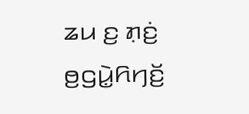ꤘꤣ ꤢ꤬ ꤊ꤫ꤢꤦ꤬ ꤥ꤬ꤞꤣꤧ꤭ꤖꤚꤢꤩ꤬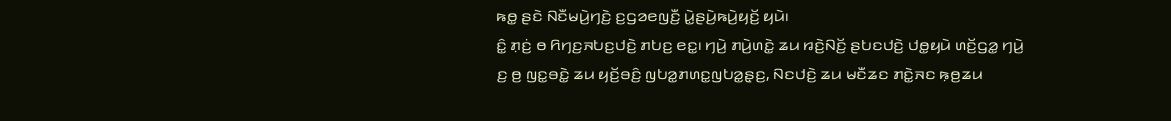ꤒꤥ꤭ ꤔꤢꤧ ꤡꤢꤪꤗꤣꤧ꤬ꤚꤢꤧ꤬ ꤢ꤬ꤞꤤꤕꤜꤢꤪ꤬ ꤣꤧ꤭ꤔꤣꤧ꤬ꤒꤣꤧ꤬ꤟꤢꤩ꤬ ꤟꤣꤧ꤯
ꤢꤨ꤭ ꤊ꤫ꤢꤦ꤬ ꤥ ꤖꤚꤢ꤬ꤏꤝꤢ꤬ꤓꤢꤧ꤬ ꤊꤝꤢ꤬ ꤕꤢ꤭꤯ ꤚꤣꤧ꤬ ꤊꤣꤧ꤬ꤛꤢꤧ꤭ ꤘꤣ ꤙꤢꤧ꤬ꤡꤢꤩ꤬ ꤔꤝꤢꤓꤢꤧ꤬ ꤓꤥ꤭ꤟꤣꤧ ꤛꤢꤩ꤬ꤞꤤ꤭ ꤚꤣꤧ꤬ ꤢ꤬ ꤥ꤬ ꤜꤢ꤭ꤋꤢꤧ꤭ ꤘꤣ ꤟꤢꤩ꤬ꤋꤢꤨ꤬ ꤜꤝꤤ꤭ꤊꤛꤢ꤭ꤜꤝꤤ꤭ꤔ꤫ꤢ꤬, ꤡꤢꤓꤢꤧ꤬ ꤘꤣ ꤗꤢꤪꤘꤢ ꤊꤢꤧ꤭ꤏꤢ ꤒ꤫ꤥ꤬ꤘꤣ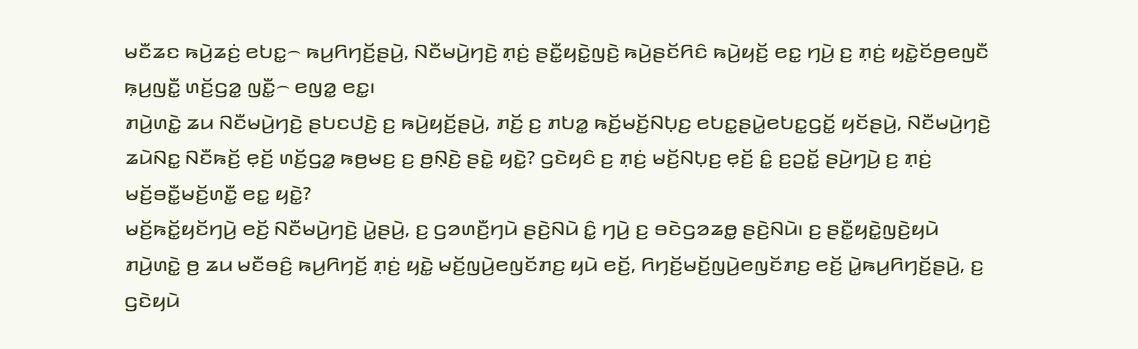ꤗꤢꤪꤘꤢ ꤒꤣꤧ꤬ꤘꤢꤦ꤬ ꤕꤝꤢ꤭꤮ ꤒꤣ꤬ꤖꤚꤢꤩ꤬ꤔꤣꤧ꤬, ꤡꤢꤪꤗꤣꤧ꤬ꤚꤢꤧ꤬ ꤊ꤫ꤢꤦ꤬ ꤔꤢꤪ꤭ꤟꤢꤧ꤭ꤜꤢꤧ꤬ ꤒꤣꤧ꤬ꤔꤢꤩꤖꤢꤨ ꤒꤣꤧ꤬ꤟꤢꤩ꤬ ꤕꤢ꤭ ꤚꤣꤧ꤬ ꤢ꤬ ꤊ꤫ꤢꤦ꤬ ꤟꤢꤧ꤭ꤢꤩꤥ꤬ꤕꤜꤢꤪ ꤒ꤫ꤣ꤬ꤜꤢꤪ꤭ ꤛꤢꤩ꤬ꤞꤤ꤭ ꤜꤢꤪ꤭꤮ ꤕꤜꤤ꤭ ꤕꤢ꤭꤯
ꤊꤣꤧ꤬ꤛꤢꤧ꤭ ꤘꤣ ꤡꤢꤪꤗꤣꤧ꤬ꤚꤢꤧ꤬ ꤔꤝꤢꤓꤢꤧ꤬ ꤢ꤬ ꤒꤣꤧ꤬ꤟꤢꤩ꤬ꤔꤣꤧ꤬, ꤊꤢꤩ꤬ ꤢ꤬ ꤊꤝꤤ꤭ ꤒꤢꤩ꤬ꤗꤢꤩ꤬ꤡꤝ꤫ꤢ꤬ ꤕꤝꤢ꤭ꤔꤣꤧ꤭ꤕꤝꤢ꤭ꤞꤢꤩ꤭ ꤟꤢꤩꤔꤣꤧ꤬, ꤡꤢꤪꤗꤣꤧ꤬ꤚꤢꤧ꤬ ꤘꤣꤧꤡꤢ꤭ ꤡꤢꤪꤒꤢꤩ꤬ ꤕ꤫ꤢꤩ꤬ ꤛꤢꤩ꤬ꤞꤤ꤭ ꤒꤥ꤬ꤗꤢ꤬ ꤢ꤬ ꤥ꤬ꤡ꤫ꤢꤧ꤬ ꤔꤢꤧ꤭ ꤟꤢꤧ꤭? ꤞꤢꤧꤟꤢꤨ ꤢ꤬ ꤊ꤫ꤢꤦ꤬ ꤗꤢꤩ꤬ꤡꤝ꤫ꤢ꤬ ꤕ꤫ꤢꤩ꤬ ꤢꤨ꤭ ꤢ꤬ꤑꤢꤩ꤭ ꤔꤣꤧ꤬ꤚꤣꤧ꤬ ꤢ꤬ ꤊ꤫ꤢꤦ꤬ ꤗꤢꤩ꤬ꤋꤢꤪ꤭ꤗꤢꤩ꤬ꤛꤢꤪ꤭ ꤕꤢ꤭ ꤟꤢꤧ꤭?
ꤗꤢꤩ꤬ꤒꤢꤩ꤭ꤟꤢꤩꤚꤣꤧ꤬ ꤕꤢꤩ꤬ ꤡꤢꤪꤗꤣꤧ꤬ꤚꤢꤧ꤬ ꤣꤧ꤭ꤔꤣꤧ꤬, ꤢ꤬ ꤞꤤꤛꤢꤪ꤬ꤚꤣꤧ ꤔꤢꤧ꤬ꤡꤣꤧ ꤢꤨ꤭ ꤚꤣꤧ꤬ ꤢ꤬ ꤋꤢꤧꤞꤤꤘꤥ꤭ ꤔꤢꤧ꤬ꤡꤣꤧ꤯ ꤢ꤬ ꤔꤢꤪ꤭ꤟꤢꤧ꤭ꤜꤢꤧ꤬ꤟꤣꤧ ꤊꤣꤧ꤬ꤛꤢꤧ꤭ ꤥ꤬ ꤘꤣ ꤗꤢꤪꤋꤢꤨ꤬ ꤒꤣ꤬ꤖꤚꤢꤩ꤬ ꤊ꤫ꤢꤦ꤬ ꤟꤢꤧ꤭ ꤗꤢꤩ꤬ꤜꤣꤧ꤬ꤕꤜꤢꤩꤊꤢ꤬ ꤟꤣꤧ ꤕꤢꤩ꤬, ꤖꤚꤢꤩ꤬ꤗꤢꤩ꤬ꤜꤣꤧ꤬ꤕꤜꤢꤩꤊꤢ꤬ ꤕꤢꤩ꤬ ꤣꤧ꤭ꤒꤣ꤬ꤖꤚꤢꤩ꤬ꤔꤣꤧ꤬, ꤢ꤬ ꤞꤢꤧꤟꤣꤧ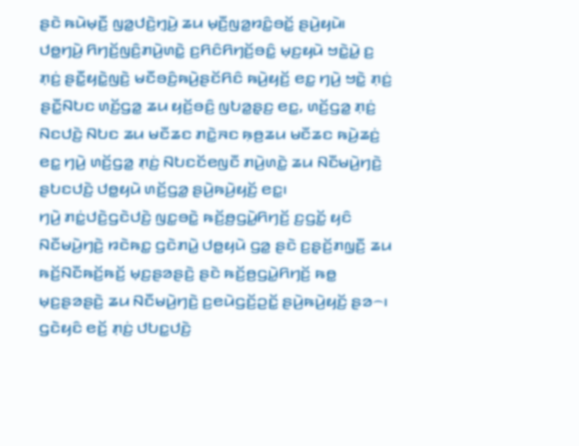ꤔꤢꤧ ꤒꤣꤧꤗ꤫ꤢꤪ꤬ ꤜꤤ꤭ꤓꤢꤧ꤬ꤚ꤫ꤣꤧ꤬ ꤘꤣ ꤗ꤫ꤢꤪ꤬ꤜꤤ꤭ꤙꤢꤨ꤭ꤋꤢꤩ꤭ ꤔꤣꤧ꤬ꤟꤣꤧ꤯
ꤓꤥ꤭ꤚꤣꤧ꤬ ꤖꤚꤢꤩ꤬ꤜꤢꤨ꤬ꤊꤣꤧ꤬ꤛꤢꤧ꤭ ꤢ꤬ꤖꤢꤨꤖꤚꤢꤩ꤬ꤋꤢꤨ꤭ ꤗ꤫ꤢ꤬ꤟꤣꤧ ꤠꤢꤧ꤭ꤣꤧ꤭ ꤢ꤬ ꤊ꤫ꤢꤦ꤬ ꤔꤢꤪ꤭ꤟꤢꤧ꤭ꤜꤢꤧ꤬ ꤗꤢꤪꤋꤢꤨ꤬ꤒꤣꤧ꤬ꤔꤢꤩꤖꤢꤨ ꤒꤣꤧ꤬ꤟꤢꤩ꤬ ꤕꤢ꤭ ꤚꤣꤧ꤬ ꤠꤢꤧ꤭ ꤊ꤫ꤢꤦ꤬ ꤔꤢꤪ꤭ꤡꤝꤢ ꤛꤢꤩ꤬ꤞꤤ꤭ ꤘꤣ ꤟꤢꤩ꤬ꤋꤢꤨ꤬ ꤜꤝꤤ꤭ꤔ꤫ꤢ꤬ ꤕꤢ꤭, ꤛꤢꤩ꤬ꤞꤤ꤭ ꤊ꤫ꤢꤦ꤬ ꤡꤢꤓꤢꤧ꤬ ꤡꤝꤢ ꤘꤣ ꤗꤢꤪꤘꤢ ꤊꤢꤧ꤭ꤏꤢ ꤒ꤫ꤥ꤬ꤘꤣ ꤗꤢꤪꤘꤢ ꤒꤣꤧ꤬ꤘꤢꤦ꤬ ꤕꤢ꤭ ꤚꤣꤧ꤬ ꤛꤢꤩ꤬ꤞꤤ꤭ ꤊ꤫ꤢꤦ꤬ ꤡꤝꤢꤢꤩꤕꤜꤢꤪ ꤊꤣꤧ꤬ꤛꤢꤧ꤭ ꤘꤣ ꤡꤢꤪꤗꤣꤧ꤬ꤚꤢꤧ꤬ ꤔꤝꤢꤓꤢꤧ꤬ ꤓꤥ꤭ꤟꤣꤧ ꤛꤢꤩ꤬ꤞꤤ꤭ ꤔꤣꤧ꤬ꤒꤣꤧ꤬ꤟꤢꤩ꤬ ꤕꤢ꤭꤯
ꤚꤣꤧ꤬ ꤊꤢꤦ꤭ꤓꤢꤧ꤬ꤞꤢꤧꤓꤢꤧ꤬ ꤜꤢ꤭ꤋꤢꤧ꤭ ꤒꤢꤩ꤬ꤥ꤬ꤞꤣꤧ꤭ꤖꤚꤢꤩ꤬ ꤢ꤬ꤞꤢꤩ꤭ ꤟꤢꤨ ꤡꤢꤪꤗꤣꤧ꤬ꤚꤢꤧ꤬ ꤙꤢꤧꤒꤢ꤭ ꤞꤢꤧꤊꤣꤧ꤭ ꤓꤥ꤭ꤟꤣꤧ ꤞꤤ꤭ ꤔꤢꤧ ꤢ꤬ꤔ꤫ꤢꤩ꤬ꤊꤜ꤫ꤢꤪ꤬ ꤘꤣ ꤒꤢꤩ꤬ꤡꤢꤪꤒꤢꤩ꤬ꤒꤢꤩ꤬ ꤗ꤫ꤢ꤬ꤔꤤꤔꤢꤧ꤬ ꤔꤢꤧ ꤒꤢꤩ꤬ꤥ꤬ꤞꤣꤧ꤭ꤖꤚꤢꤩ꤬ ꤒꤥ꤭ ꤗ꤫ꤢ꤬ꤔꤤꤔꤢꤧ꤬ ꤘꤣ ꤡꤢꤪꤗꤣꤧ꤬ꤚꤢꤧ꤬ ꤢ꤬ꤕꤣꤧꤞꤢꤩ꤬ꤑꤢꤩ꤭ ꤔꤣꤧ꤬ꤒꤣꤧ꤬ꤟꤢꤩ꤬ ꤔꤤ꤮꤯
ꤞꤢꤧꤟꤢꤨ ꤕꤢꤩ꤬ ꤊ꤫ꤢꤦ꤬ ꤓꤝꤢ꤭ꤓꤢꤧ꤬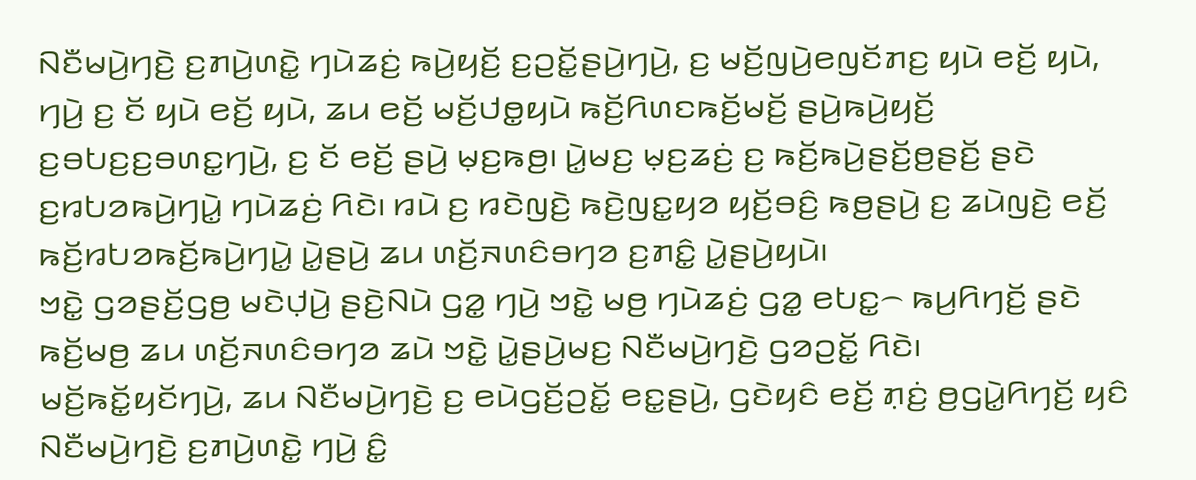ꤡꤢꤪꤗꤣꤧ꤬ꤚꤢꤧ꤬ ꤢ꤬ꤊꤣꤧ꤬ꤛꤢꤧ꤭ ꤚꤣꤧꤘꤢꤦ꤬ ꤒꤣꤧ꤬ꤟꤢꤩ꤬ ꤢ꤬ꤑꤢꤩ꤭ꤔꤣꤧ꤬ꤚꤣꤧ꤬, ꤢ꤬ ꤗꤢꤩ꤬ꤜꤣꤧ꤬ꤕꤜꤢꤩꤊꤢ꤬ ꤟꤣꤧ ꤕꤢꤩ꤬ ꤟꤣꤧ, ꤚꤣꤧ꤬ ꤢ꤬ ꤢꤩ ꤟꤣꤧ ꤕꤢꤩ꤬ ꤟꤣꤧ, ꤘꤣ ꤕꤢꤩ꤬ ꤗꤢꤩ꤬ꤓꤥ꤭ꤟꤣꤧ ꤒꤢꤩ꤬ꤖꤛꤢꤒꤢꤩ꤬ꤗꤢꤩ꤬ ꤔꤣꤧ꤬ꤒꤣꤧ꤬ꤟꤢꤩ꤬ ꤢ꤬ꤋꤝꤢ꤬ꤢ꤬ꤋꤛꤢ꤭ꤚꤣꤧ꤬, ꤢ꤬ ꤢꤩ ꤕꤢꤩ꤬ ꤔꤣꤧ꤬ ꤗ꤫ꤢ꤬ꤒꤥ꤬꤯ ꤣꤧ꤭ꤗꤢ꤬ ꤗ꤫ꤢ꤬ꤘꤢꤦ꤬ ꤢ꤬ ꤒꤢꤩ꤬ꤒꤣꤧ꤬ꤔꤢꤩ꤬ꤥ꤬ꤔꤢꤩ꤬ ꤔꤢꤧ ꤢ꤬ꤙꤝꤤꤒꤣꤧ꤬ꤚꤣꤧ꤭ ꤚꤣꤧꤘꤢꤦ꤬ ꤖꤢꤧ꤯ ꤙꤣꤧ ꤢ꤬ ꤙꤢꤧꤜꤢꤧ꤬ ꤒꤢꤧ꤬ꤜꤢ꤭ꤟꤤ ꤟꤢꤩ꤬ꤋꤢꤨ꤬ ꤒꤥ꤬ꤔꤣꤧ꤬ ꤢ꤬ ꤘꤣꤧꤜꤢꤧ꤬ ꤕꤢꤩ꤬ ꤒꤢꤩ꤬ꤙꤝꤤꤒꤢꤩ꤬ꤒꤣꤧ꤬ꤚꤣꤧ꤭ ꤣꤧ꤭ꤔꤣꤧ꤬ ꤘꤣ ꤛꤢꤩ꤬ꤏꤛꤢꤨꤋꤚꤤ ꤢ꤬ꤊꤢꤨ꤭ ꤣꤧ꤭ꤔꤣꤧ꤬ꤟꤣꤧ꤯
ꤠꤢꤧ꤭ ꤞꤤꤔꤢꤩ꤬ꤞꤥ꤬ ꤗꤢꤧꤓ꤫ꤣꤧ꤬ ꤔꤢꤧ꤬ꤡꤣꤧ ꤞꤤ꤭ ꤚꤣꤧ꤬ ꤠꤢꤧ꤭ ꤗꤥ꤬ ꤚꤣꤧꤘꤢꤦ꤬ ꤞꤤ꤭ ꤕꤝꤢ꤭꤮ ꤒꤣ꤬ꤖꤚꤢꤩ꤬ ꤔꤢꤧ ꤒꤢꤩ꤬ꤗꤥ꤬ ꤘꤣ ꤛꤢꤩ꤬ꤏꤛꤢꤨꤋꤚꤤ ꤘꤣꤧ ꤠꤢꤧ꤭ ꤣꤧ꤭ꤔꤣꤧ꤬ꤗꤢ꤬ ꤡꤢꤪꤗꤣꤧ꤬ꤚꤢꤧ꤬ ꤞꤤꤑꤢꤩ꤭ ꤖꤢꤧ꤯
ꤗꤢꤩ꤬ꤒꤢꤩ꤭ꤟꤢꤩꤚꤣꤧ꤬, ꤘꤣ ꤡꤢꤪꤗꤣꤧ꤬ꤚꤢꤧ꤬ ꤢ꤬ ꤕꤣꤧꤞꤢꤩ꤬ꤑꤢꤩ꤭ ꤕꤢ꤭ꤔꤣꤧ꤬, ꤞꤢꤧꤟꤢꤨ ꤕꤢꤩ꤬ ꤊ꤫ꤢꤦ꤬ ꤥ꤬ꤞꤣꤧ꤭ꤖꤚꤢꤩ꤬ ꤟꤢꤨ ꤡꤢꤪꤗꤣꤧ꤬ꤚꤢꤧ꤬ ꤢ꤬ꤊꤣꤧ꤬ꤛꤢꤧ꤭ ꤚꤣꤧ꤬ ꤢꤨ꤭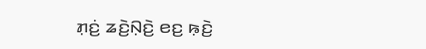ꤊ꤫ꤢꤦ꤬ ꤘꤢꤧ꤬ꤡ꤫ꤢꤧ꤬ ꤕꤢ꤬ ꤒ꤫ꤢꤧ꤬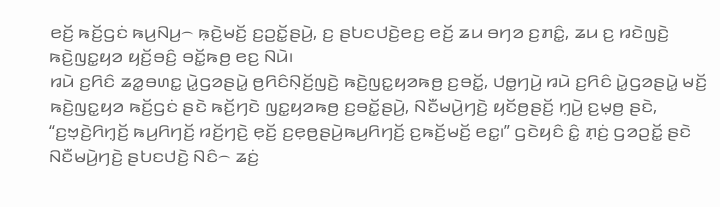ꤕꤢꤩ꤬ ꤒꤢꤩ꤬ꤞꤢꤦ ꤒꤣ꤬ꤡꤣ꤬꤮ ꤒ꤫ꤢꤧ꤬ꤗꤢꤩ꤬ ꤢ꤬ꤑꤢꤩ꤭ꤔꤣꤧ꤬, ꤢ꤬ ꤔꤝꤢꤓꤢꤧ꤬ꤕꤢ꤬ ꤕꤢꤩ꤬ ꤘꤣ ꤋꤚꤤ ꤢ꤬ꤊꤢꤨ꤭, ꤘꤣ ꤢ꤬ ꤙꤢꤧꤜꤢꤧ꤬ ꤒꤢꤧ꤬ꤜꤢ꤭ꤟꤤ ꤟꤢꤩ꤬ꤋꤢꤨ꤬ ꤋꤢꤩ꤭ꤒꤥ꤬ ꤕꤢ꤬ ꤡꤣꤧ꤯
ꤙꤣꤧ ꤢ꤬ꤖꤢꤨ ꤘꤤ꤭ꤋꤛꤢ꤭ ꤣꤧ꤭ꤞꤤꤔꤣꤧ꤭ ꤥ꤬ꤖꤢꤨꤡ꤫ꤢꤩ꤬ꤜꤢꤧ꤬ ꤒꤢꤧ꤬ꤜꤢ꤭ꤟꤤꤒꤥ꤬ ꤢ꤬ꤋꤢꤩ꤭, ꤓꤥ꤭ꤚꤣꤧ꤬ ꤙꤣꤧ ꤢ꤬ꤖꤢꤨ ꤣꤧ꤭ꤞꤤꤔꤣꤧ꤭ ꤗꤢꤩ꤬ ꤒꤢꤧ꤬ꤜꤢ꤭ꤟꤤ ꤒꤢꤩ꤬ꤞꤢꤦ ꤔꤢꤧ ꤒꤢꤩ꤬ꤚꤢꤧ ꤜꤢ꤭ꤟꤤꤒꤥ꤬ ꤢ꤬ꤋꤢꤩ꤭ꤔꤣꤧ꤬, ꤡꤢꤪꤗꤣꤧ꤬ꤚꤢꤧ꤬ ꤟꤢꤩꤥ꤬ꤔꤢꤩ꤬ ꤚ꤫ꤣꤧ꤬ ꤢ꤬ꤗ꤫ꤥ꤬ ꤔꤢꤧ, “ꤢ꤬ꤠ꤫ꤢꤧ꤬ꤖꤚ꤫ꤢꤩ꤬ ꤒꤣ꤬ꤖꤚꤢꤩ꤬ ꤙꤢꤩ꤬ꤚꤢꤧ꤬ ꤕ꤫ꤢꤩ꤬ ꤢ꤬ꤕ꤫ꤥ꤬ꤔꤣꤧ꤬ꤒꤣ꤬ꤖꤚꤢꤩ꤬ ꤢ꤬ꤒꤢꤩ꤬ꤗꤢꤩ꤬ ꤕꤢ꤭꤯” ꤞꤢꤧꤟꤢꤨ ꤢꤨ꤭ ꤊ꤫ꤢꤦ꤬ ꤞꤤꤑꤢꤩ꤭ ꤔꤢꤧ ꤡꤢꤪꤗꤣꤧ꤬ꤚꤢꤧ꤬ ꤔꤝꤢꤓꤢꤧ꤬ ꤡꤢꤨ꤮ ꤘꤢꤦ꤬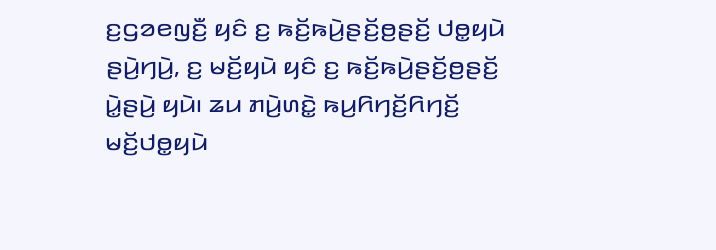ꤢ꤬ꤞꤤꤕꤜꤢꤪ꤬ ꤟꤢꤨ ꤢ꤬ ꤒꤢꤩ꤬ꤒꤣꤧ꤬ꤔꤢꤩ꤬ꤥ꤬ꤔꤢꤩ꤬ ꤓꤥ꤭ꤟꤣꤧ ꤔꤣꤧ꤬ꤚꤣꤧ꤬, ꤢ꤬ ꤗꤢꤩ꤬ꤟꤣꤧ ꤟꤢꤨ ꤢ꤬ ꤒꤢꤩ꤬ꤒꤣꤧ꤬ꤔꤢꤩ꤬ꤥ꤬ꤔꤢꤩ꤬ ꤣꤧ꤭ꤔꤣꤧ꤬ ꤟꤣꤧ꤯ ꤘꤣ ꤊꤣꤧ꤬ꤛꤢꤧ꤭ ꤒꤣ꤬ꤖꤚꤢꤩ꤬ꤖꤚꤢꤩ꤬ ꤗꤢꤩ꤬ꤓꤥ꤭ꤟꤣꤧ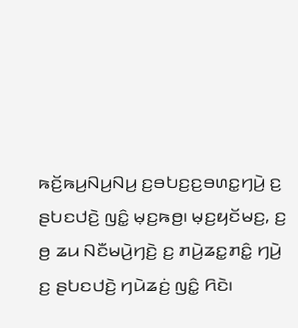ꤒꤢꤩ꤬ꤒꤣ꤬ꤡꤣ꤬ꤡꤣ꤬ ꤢ꤬ꤋꤝꤢ꤬ꤢ꤬ꤋꤛꤢ꤭ꤚꤣꤧ꤬ ꤢ꤬ ꤔꤝꤢꤓꤢꤧ꤬ ꤜꤢꤨ꤭ ꤗ꤫ꤢ꤬ꤒꤥ꤬꤯ ꤗ꤫ꤢ꤬ꤟꤢꤩꤗꤢ꤬, ꤢ꤬ ꤥ꤬ ꤘꤣ ꤡꤢꤪꤗꤣꤧ꤬ꤚꤢꤧ꤬ ꤢ꤬ ꤊꤣꤧ꤬ꤘꤢ꤭ꤊꤢꤨ꤭ ꤚꤣꤧ꤬ ꤢ꤬ ꤔꤝꤢꤓꤢꤧ꤬ ꤚꤣꤧꤘꤢꤦ꤬ ꤜꤢꤨ꤭ ꤖꤢꤧ꤯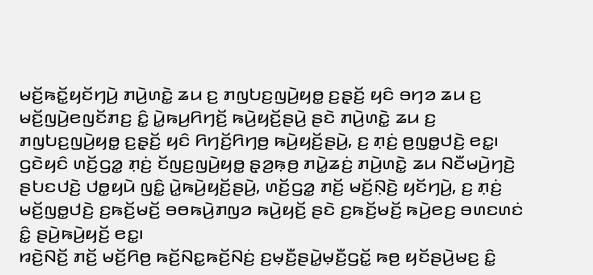ꤗꤢꤩ꤬ꤒꤢꤩ꤭ꤟꤢꤩꤚꤣꤧ꤬ ꤊꤣꤧ꤬ꤛꤢꤧ꤭ ꤘꤣ ꤢ꤬ ꤊꤜꤝꤢ꤬ꤜꤣꤧ꤬ꤟꤥ꤭ ꤢ꤬ꤔ꤫ꤢꤩ꤬ ꤟꤢꤨ ꤋꤚꤤ ꤘꤣ ꤢ꤬ ꤗꤢꤩ꤬ꤜꤣꤧ꤬ꤕꤜꤢꤩꤊꤢ꤬ ꤢꤨ꤭ ꤣꤧ꤭ꤒꤣ꤬ꤖꤚꤢꤩ꤬ ꤒꤣꤧ꤬ꤟꤢꤩ꤬ꤔꤣꤧ꤬ ꤔꤢꤧ ꤊꤣꤧ꤬ꤛꤢꤧ꤭ ꤘꤣ ꤢ꤬ ꤊꤜꤝꤢ꤬ꤜꤣꤧ꤬ꤟꤥ꤭ ꤢ꤬ꤔ꤫ꤢꤩ꤬ ꤟꤢꤨ ꤖꤚꤢꤩ꤬ꤖꤚꤥ꤬ ꤒꤣꤧ꤬ꤟꤢꤩ꤬ꤔꤣꤧ꤬, ꤢ꤬ ꤊ꤫ꤢꤦ꤬ ꤥ꤬ꤜꤥ꤭ꤓꤢꤧ꤬ ꤕꤢ꤭꤯ ꤞꤢꤧꤟꤢꤨ ꤛꤢꤩ꤬ꤞꤤ꤭ ꤊ꤫ꤢꤦ꤬ ꤢꤩꤜꤢ꤬ꤜꤣꤧ꤬ꤟꤥ꤭ ꤔ꤫ꤤ꤬ꤒ꤫ꤥ꤬ ꤊꤣꤧ꤭ꤘꤢꤦ꤬ ꤊꤣꤧ꤬ꤛꤢꤧ꤭ ꤘꤣ ꤡꤢꤪꤗꤣꤧ꤬ꤚꤢꤧ꤬ ꤔꤝꤢꤓꤢꤧ꤬ ꤓꤥ꤭ꤟꤣꤧ ꤜꤢꤨ꤭ ꤣꤧ꤭ꤒꤣꤧ꤬ꤟꤢꤩ꤬ꤔꤣꤧ꤬, ꤛꤢꤩ꤬ꤞꤤ꤭ ꤊꤢꤩ꤬ ꤗꤢꤩ꤬ꤡ꤫ꤢꤧ꤬ ꤟꤢꤩꤚꤣꤧ꤬, ꤢ꤬ ꤊ꤫ꤢꤦ꤬ ꤗꤢꤩ꤬ꤜꤥ꤭ꤓꤢꤧ꤬ ꤢ꤬ꤒꤢꤩ꤬ꤗꤢꤩ꤬ ꤋꤥꤒꤣꤧ꤬ꤊꤜꤤ ꤒꤣꤧ꤬ꤟꤢꤩ꤬ ꤔꤢꤧ ꤢ꤬ꤒꤢꤩ꤬ꤗꤢꤩ꤬ ꤒꤣꤧ꤬ꤕꤢ꤬ ꤋꤛꤢꤛꤢꤦ ꤢꤨ꤭ ꤔꤣꤧ꤬ꤒꤣꤧ꤬ꤟꤢꤩ꤬ ꤕꤢ꤭꤯
ꤙꤢꤧ꤬ꤡꤢꤩ꤬ ꤊꤢꤩ꤬ ꤗꤢꤩ꤬ꤖꤥ꤬ ꤒꤢꤩ꤬ꤡꤢ꤭ꤒꤢꤩ꤬ꤡꤢꤦ꤬ ꤢ꤬ꤗ꤫ꤢꤪ꤬ꤔꤣꤧ꤭ꤗ꤫ꤢꤪ꤬ꤞꤢꤩ꤭ ꤒꤥ꤬ ꤟꤢꤩꤔꤣꤧ꤬ꤗꤢ꤬ ꤢꤨ꤭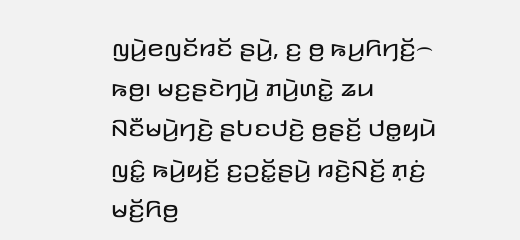ꤜꤣꤧ꤬ꤕꤜꤢꤩꤙꤢꤩ ꤔꤣꤧ꤬, ꤢ꤬ ꤥ꤬ ꤒꤣ꤬ꤖꤚꤢꤩ꤬꤮ ꤒꤥ꤬꤯ ꤗꤢ꤬ꤔꤢꤧꤚꤣꤧ꤬ ꤊꤣꤧ꤬ꤛꤢꤧ꤭ ꤘꤣ ꤡꤢꤪꤗꤣꤧ꤬ꤚꤢꤧ꤬ ꤔꤝꤢꤓꤢꤧ꤬ ꤥ꤬ꤔꤢꤩ꤬ ꤓꤥ꤭ꤟꤣꤧ ꤜꤢꤨ꤭ ꤒꤣꤧ꤬ꤟꤢꤩ꤬ ꤢ꤬ꤑꤢꤩ꤭ꤔꤣꤧ꤬ ꤙꤢꤧ꤬ꤡꤢꤩ꤬ ꤊ꤫ꤢꤦ꤬ ꤗꤢꤩ꤬ꤖꤥ꤬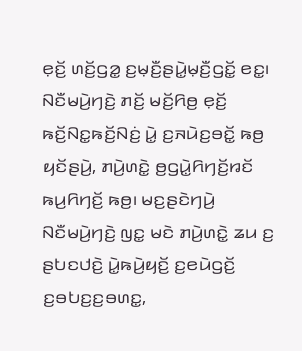ꤕ꤫ꤢꤩ꤬ ꤛꤢꤩ꤬ꤞꤤ꤭ ꤢ꤬ꤗ꤫ꤢꤪ꤬ꤔꤣꤧ꤭ꤗ꤫ꤢꤪ꤬ꤞꤢꤩ꤭ ꤕꤢ꤭꤯
ꤡꤢꤪꤗꤣꤧ꤬ꤚꤢꤧ꤬ ꤊꤢꤩ꤬ ꤗꤢꤩ꤬ꤖꤥ꤬ ꤕ꤫ꤢꤩ꤬ ꤒꤢꤩ꤬ꤡꤢ꤭ꤒꤢꤩ꤬ꤡꤢꤦ꤬ ꤣꤧ꤭ ꤢ꤬ꤏꤣꤧꤢ꤬ꤋꤢꤩ꤭ ꤒꤥ꤬ ꤟꤢꤩꤔꤣꤧ꤬, ꤊꤣꤧ꤬ꤛꤢꤧ꤭ ꤥ꤬ꤞꤣꤧ꤭ꤖꤚꤢꤩ꤬ꤙꤢꤩ ꤒꤣ꤬ꤖꤚꤢꤩ꤬ ꤒꤥ꤬꤯ ꤗꤢ꤬ꤔꤢꤧꤚꤣꤧ꤬ ꤡꤢꤪꤗꤣꤧ꤬ꤚꤢꤧ꤬ ꤜꤢ꤭ ꤗꤢꤧ ꤊꤣꤧ꤬ꤛꤢꤧ꤭ ꤘꤣ ꤢ꤬ ꤔꤝꤢꤓꤢꤧ꤬ ꤣꤧ꤭ꤒꤣꤧ꤬ꤟꤢꤩ꤬ ꤢ꤬ꤕꤣꤧꤞꤢꤩ꤬ ꤢ꤬ꤋꤝꤢ꤬ꤢ꤬ꤋꤛꤢ꤭,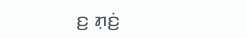ꤢ꤬ ꤊ꤫ꤢꤦ꤬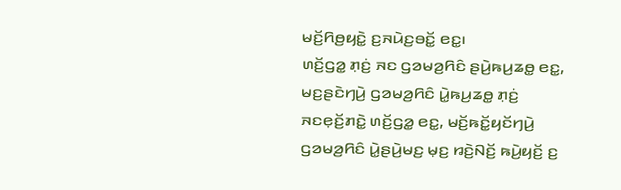ꤗꤢꤩ꤬ꤖꤥ꤬ꤟꤢꤧ꤭ ꤢ꤬ꤏꤣꤧꤢ꤬ꤋꤢꤩ꤭ ꤕꤢ꤭꤯
ꤛꤢꤩ꤬ꤞꤤ꤭ ꤊ꤫ꤢꤦ꤬ ꤏꤢ ꤞꤤꤗꤤ꤬ꤖꤢꤨ ꤔꤣꤧ꤬ꤒꤣ꤬ꤘꤥ꤭ ꤕꤢ꤭, ꤗꤢ꤬ꤔꤢꤧꤚꤣꤧ꤬ ꤞꤤꤗꤤ꤬ꤖꤢꤨ ꤣꤧ꤭ꤒꤣ꤬ꤘꤥ꤭ ꤊ꤫ꤢꤦ꤬ ꤏꤢꤕ꤫ꤢꤩ꤬ꤊꤢꤧ꤭ ꤛꤢꤩ꤬ꤞꤤ꤭ ꤕꤢ꤭, ꤗꤢꤩ꤬ꤒꤢꤩ꤭ꤟꤢꤩꤚꤣꤧ꤬ ꤞꤤꤗꤤ꤬ꤖꤢꤨ ꤣꤧ꤭ꤔꤣꤧ꤬ꤗꤢ꤬ ꤗ꤫ꤢ꤬ ꤙꤢꤧ꤬ꤡꤢꤩ꤬ ꤒꤣꤧ꤬ꤟꤢꤩ꤬ ꤢ꤬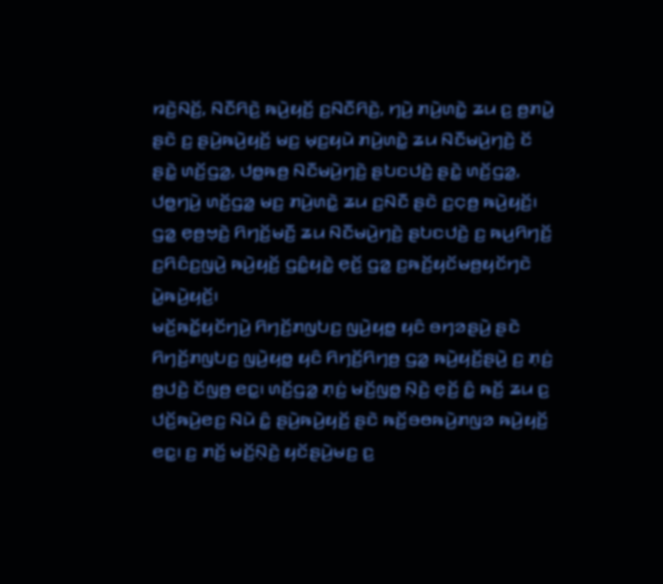ꤙꤢꤧ꤬ꤡꤢꤩ꤬, ꤡꤢꤪꤖꤢꤧ꤬ ꤒꤣꤧ꤬ꤟꤢꤩ꤬ ꤢ꤬ꤡꤢꤪꤖꤢꤧ꤬, ꤚꤣꤧ꤬ ꤊꤣꤧ꤬ꤛꤢꤧ꤭ ꤘꤣ ꤢ꤬ ꤥ꤬ꤊꤣꤧ꤭ ꤔꤢꤧ ꤢ꤬ ꤔꤣꤧ꤬ꤒꤣꤧ꤬ꤟꤢꤩ꤬ ꤗꤢ꤬ ꤗ꤫ꤢ꤬ꤟꤣꤧ ꤊꤣꤧ꤬ꤛꤢꤧ꤭ ꤘꤣ ꤡꤢꤪꤗꤣꤧ꤬ꤚꤢꤧ꤬ ꤢꤩ ꤔꤢꤧ꤭ ꤛꤢꤩ꤬ꤞꤤ꤭, ꤓꤥ꤭ꤒꤥ꤬ ꤡꤢꤪꤗꤣꤧ꤬ꤚꤢꤧ꤬ ꤔꤝꤢꤓꤢꤧ꤬ ꤔꤢꤧ꤭ ꤛꤢꤩ꤬ꤞꤤ꤭, ꤓꤥ꤭ꤚꤣꤧ꤬ ꤛꤢꤩ꤬ꤞꤤ꤭ ꤗꤢ꤬ ꤊꤣꤧ꤬ꤛꤢꤧ꤭ ꤘꤣ ꤢ꤬ꤡꤢꤪ ꤔꤢꤧ ꤢ꤬ꤍ꤫ꤥ꤬ ꤒꤣꤧ꤬ꤟꤢꤩ꤬꤯
ꤞꤤ꤭ ꤕ꤫ꤥ꤬ꤠ꤫ꤢꤧ꤬ ꤖꤚꤢꤩ꤬ꤗꤢꤪ꤬ ꤘꤣ ꤡꤢꤪꤗꤣꤧ꤬ꤚꤢꤧ꤬ ꤔꤝꤢꤓꤢꤧ꤬ ꤢ꤬ ꤒꤣ꤬ꤖꤚꤢꤩ꤬ ꤢ꤬ꤖꤢꤨꤢ꤬ꤜꤣꤧ꤬ ꤒꤣꤧ꤬ꤟꤢꤩ꤬ ꤞꤢꤨ꤭ꤟꤢꤧ꤭ ꤕ꤫ꤢꤩ꤬ ꤞꤤ꤭ ꤢ꤬ꤒꤢꤩ꤬ꤟꤢꤩꤗꤥ꤬ꤟꤢꤩꤚꤢꤧ ꤣꤧ꤭ꤒꤣꤧ꤬ꤟꤢꤩ꤬꤯
ꤗꤢꤩ꤬ꤒꤢꤩ꤭ꤟꤢꤩꤚꤣꤧ꤬ ꤖꤚꤢꤩ꤬ꤊꤜꤝꤢ꤬ ꤜꤣꤧ꤬ꤟꤥ꤭ ꤟꤢꤨ ꤋꤚꤤꤔꤣꤧ꤬ ꤔꤢꤧ ꤖꤚꤢꤩ꤬ꤊꤜꤝꤢ꤬ ꤜꤣꤧ꤬ꤟꤥ꤭ ꤟꤢꤨ ꤖꤚꤢꤩ꤬ꤖꤚꤥ꤬ ꤞꤤ꤭ ꤒꤣꤧ꤬ꤟꤢꤩ꤬ꤔꤣꤧ꤬ ꤢ꤬ ꤊ꤫ꤢꤦ꤬ ꤥ꤬ꤓꤢꤧ꤬ ꤢꤩꤜꤥ꤬ ꤕꤢ꤭꤯ ꤛꤢꤩ꤬ꤞꤤ꤭ ꤊ꤫ꤢꤦ꤬ ꤗꤢꤩ꤬ꤜꤥ꤭ ꤡ꤫ꤢꤧ꤬ ꤕ꤫ꤢꤩ꤬ ꤢꤨ꤭ ꤒꤢꤩ꤬ ꤘꤣ ꤢ꤬ ꤓꤢꤩ꤬ꤒꤣꤧ꤬ꤕꤢ꤬ ꤡꤣꤧ ꤢꤨ꤭ ꤔꤣꤧ꤬ꤒꤣꤧ꤬ꤟꤢꤩ꤬ ꤔꤢꤧ ꤒꤢꤩ꤬ꤋꤥꤒꤣꤧ꤬ꤊꤜꤤ ꤒꤣꤧ꤬ꤟꤢꤩ꤬ ꤕꤢ꤭꤯ ꤢ꤬ ꤊꤢꤩ꤬ ꤗꤢꤩ꤬ꤡ꤫ꤢꤧ꤬ ꤟꤢꤩꤔꤣꤧ꤬ꤗꤢ꤬ ꤢ꤬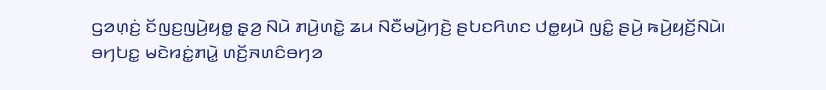ꤞꤤꤛ꤫ꤢꤦ꤬ ꤢꤩꤜꤢ꤬ꤜꤣꤧ꤬ꤟꤥ꤭ ꤔ꤫ꤤ꤬ ꤡꤣꤧ ꤊꤣꤧ꤬ꤛꤢꤧ꤭ ꤘꤣ ꤡꤢꤪꤗꤣꤧ꤬ꤚꤢꤧ꤬ ꤔꤝꤢꤖꤛꤢ ꤓꤥ꤭ꤟꤣꤧ ꤜꤢꤨ꤭ ꤔꤣꤧ꤬ ꤒꤣꤧ꤬ꤟꤢꤩ꤬ꤡꤣꤧ꤯
ꤋꤚꤝꤢ꤭ ꤗꤢꤧꤙꤢꤦ꤭ꤊꤣꤧ꤭ ꤛꤢꤩ꤬ꤏꤛꤢꤨꤋꤚꤤ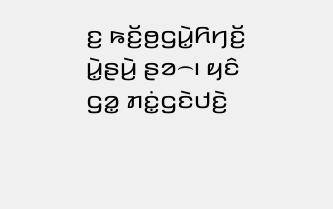ꤢ꤬ ꤒꤢꤩ꤬ꤥ꤬ꤞꤣꤧ꤭ꤖꤚꤢꤩ꤬ ꤣꤧ꤭ꤔꤣꤧ꤬ ꤔꤤ꤮꤯ ꤟꤢꤨ ꤞꤤ꤭ ꤊꤢꤦ꤭ꤞꤢꤧꤓꤢꤧ꤬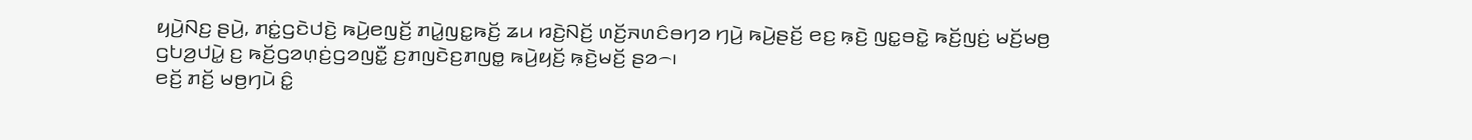ꤟꤣꤧ꤬ꤡꤢ꤬ ꤔꤣꤧ꤬, ꤊꤢꤦ꤭ꤞꤢꤧꤓꤢꤧ꤬ ꤒꤣꤧ꤬ꤕꤜꤢꤩ꤬ ꤊꤣꤧ꤭ꤜꤢ꤭ꤒꤢꤩ꤬ ꤘꤣ ꤙꤢꤧ꤬ꤡꤢꤩ꤬ ꤛꤢꤩ꤬ꤏꤛꤢꤨꤋꤚꤤ ꤚꤣꤧ꤬ ꤒꤣꤧ꤬ꤔꤢꤩ꤬ ꤕꤢ꤬ ꤒ꤫ꤢꤧ꤬ ꤜꤢ꤭ꤋꤢꤧ꤭ ꤒꤢꤩ꤬ꤜꤢꤦ꤬ ꤗꤢꤩ꤬ꤗꤥ꤬ ꤞꤝꤤ꤬ꤓꤣꤧ꤭ ꤢ꤬ ꤒꤢꤩ꤬ꤞꤤꤛ꤫ꤢꤦ꤬ꤞꤤꤜꤢꤪ꤭ ꤢ꤬ꤊꤜꤢꤧꤢ꤬ꤊꤜꤥ꤭ ꤒꤣꤧ꤬ꤟꤢꤩ꤬ ꤒ꤫ꤢꤧ꤬ꤗꤢꤩ꤬ ꤔꤤ꤮꤯
ꤕꤢꤩ꤬ ꤊꤢꤩ꤬ ꤗꤥ꤬ꤚꤣꤧ ꤢꤨ꤭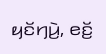ꤟꤢꤩꤚꤣꤧ꤬, ꤕꤢꤩ꤬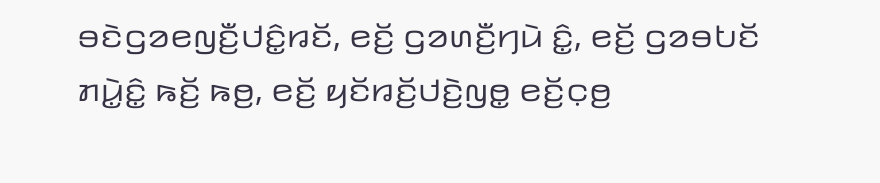ꤋꤢꤧꤞꤤꤕꤜꤢꤪ꤬ꤓꤢꤨ꤭ꤙꤢꤩ, ꤕꤢꤩ꤬ ꤞꤤꤛꤢꤪ꤬ꤚꤣꤧ ꤢꤨ꤭, ꤕꤢꤩ꤬ ꤞꤤꤋꤝꤢꤩ ꤊꤣꤧ꤭ꤢꤨ꤭ ꤒꤢꤩ꤬ ꤒꤥ꤬, ꤕꤢꤩ꤬ ꤟꤢꤩꤙꤢꤩ꤬ꤓꤢꤧ꤬ꤜꤥ꤭ ꤕꤢꤩ꤬ꤍ꤫ꤥ꤬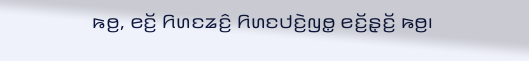ꤒꤥ꤬, ꤕꤢꤩ꤬ ꤖꤛꤢꤘꤢꤨ꤬ ꤖꤛꤢꤓꤢꤧ꤬ꤜꤥ꤭ ꤕꤢꤩ꤬ꤔ꤫ꤢꤩ꤬ ꤒꤥ꤬꤯